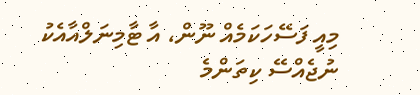މިއީ ފަސޭހަކަމެއް ނޫން، އާ ޓާމިނަލްއާއެކު ނުޖެއްސޭ ކިތަންމެ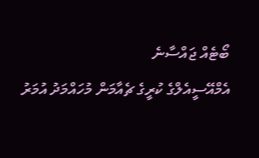ބޯޓެއް ޖައްސާނެ
އެމްއޭސީއެލްގެ ކުރީގެ ޗެއާމަން މުހައްމަދު އުމަރު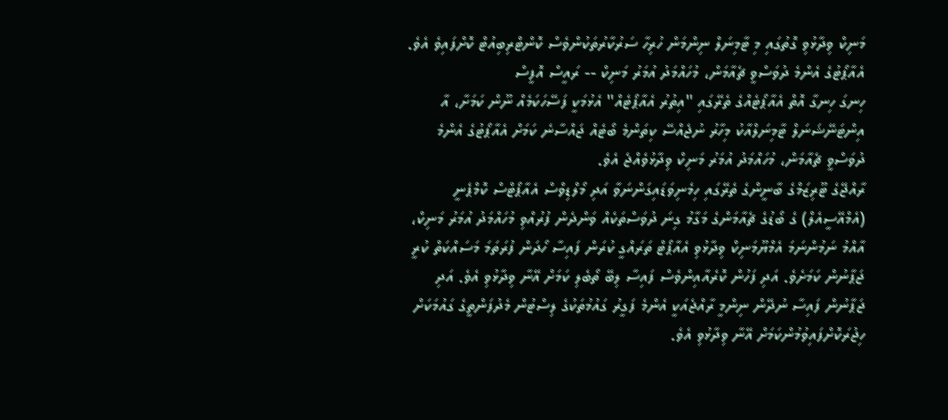މަނިކް ވިދާޅުވި ގޮތުގައި މި ޓާމިނަލް ނިންމަން ހުރިހާ ސަރުކާރުތަކުންވެސް ކޮންޓްރިބިއުޓް ކޮށްފައިވެ އެވެ.
އެއާޕޯޓުގެ އެންމެ ދުވަސްވީ ޗެއާމަން، މުހައްމަދު އުމަރު މަނިކް -- ރައީސް އޮފީސް
ހިނގަ ހިނގާ އޮތް އެއާޕޯޓެއްގެ ތެރޭގައި "އިތުރު އެއާޕޯޓެއް" އެޅުމަކީ ފަސޭހަކަމެއް ނޫން ކަމަށާ، އާ އިންޓަނޭޝަނަލް ޓާމިނަލްއާކު މިހާރު ނުޖެއްސޭ ކިތަންމެ ބޯޓެއް ޖައްސާނެ ކަމަށް އެއާޕޯޓުގެ އެންމެ ދުވަސްވީ ޗެއާމަން، މުހައްމަދު އުމަރު މަނިކް ވިދާޅުވެއްޖެ އެވެ.
ރާއްޖޭގެ ޓޫރިޒަމްގެ ބާނީންގެ ތެރޭގައި ހިމެނިވަޑައިގަންނަވާ އަދި މޯލްޑިވްސް އެއާޕޯޓްސް ކޮމްޕެނީ (އެމްއޭސީއެލް) ގެ ބޯޑުގެ ޗެއާމަންގެ މަގާމު ގިނަ ދުވަސްތަކެއް ވަންދެން ފުރުއްވި މުހައްމަދު އުމަރު މަނިކް، އާއްމު ނަމުންނަމަ އެމްޔޫމަނިކް ވިދާޅުވި އެއާޕޯޓް ތަރައްގީ ކުރަން ފައިސާ ހޯދަން ފުރަތަމަ މަސައްކަތް ކުރީ ޖަޕާނުން ކަމަށެވެ. އަދި ފަހުން ކޮރެއާއިންވެސް ފައިސާ ލިބޭ ތޯބެލި ކަމަށް އޭނާ ވިދާޅުވި އެވެ. އަދި ޖަޕާނުން ފައިސާ ނުދޭން ނިންމީ ރާއްޖެއަކީ އެންމެ ފަގީރު ގައުމުތަކުގެ ލިސްޓުން މެދުފަންތީގެ ގައުމަކަށް ހިޖުރަކޮށްފައިވުމުންކަމަށް އޭނާ ވިދާޅުވި އެވެ.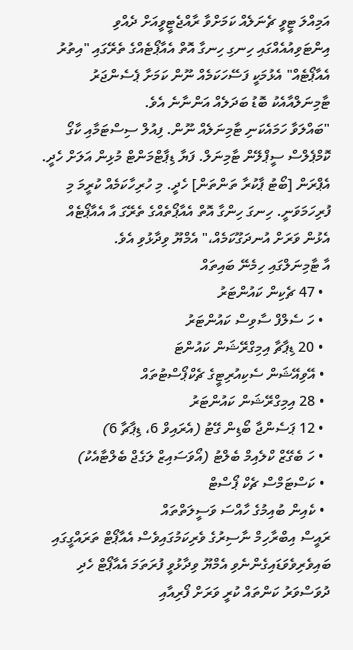އަމިއްލަ ޓީވީ ޗެނަލެއް ކަމަށްވާ ރާއްޖެޓީވީއަށް ދެއްވި އިންޓަވިއުއެއްގައި ހިނގި ހިނގާ އޮތް އެއާޕޯޓެއްގެ ތެރޭގައި "އިތުރު އެއާޕޯޓެއް" އެޅުމަކީ ފަސޭހަކަމެއް ނޫން ކަމަށާ ޕެސެންޖަރު ޓާމިނަލްއާއެކު ބޮޑު ބަދަލެއް އަންނާނެ އެވެ.
"ބައްލަވާ ހަމައެކަނި ޓާމިނަލެއް ނޫން. ފިއުލް ސިސްޓަމާއި ކާގޯ ކޮމްޕެލްސް ސީޕްލޭން ޓާމިނަލް. ފަޔާ ޑިޕާޓްމަންޓް މުޅިން އަލަށް ހެދީ. އެޕްރަން [ބޯޓު ޕާކުރާ ތަންތަން] ހެދީ. މި ހުރިހާކަމެއް ކުރީމަ މި ފުރިހަމަވަނީ. ހިނގަ ހިންގާ އޮތް އެއާޕޯތެއްގެ ތެރޭގަ އާ އެއާޕޯޓެއް އެޅުން ވަރަށް އުނދަގޫކަމެއް،" އެމްޔޫ ވިދާޅުވި އެވެ.
އާ ޓާމިނަލްގައި ހިމެނޭ ބައިތައް
  • 47 ޗެކިން ކައުންޓަރު
  • ހަ ސެލްފް ސާވިސް ކައުންޓަރު
  • 20 ޑިޕާޗާ އިމިގްރޭޝަން ކައުންޓަ
  • އޭވިއޭޝަން ސެކިއުރިޓީގެ ޗެކްޕޯސްޓުތައް
  • 28 އިމިގްރޭޝަން ކައުންޓަރު
  • 12 ޕަސެންޖާ ބޯޑިން ގޭޓު (އެރައިވް 6، ޑިޕާޗާ 6)
  • ހަ ބެގޭޒް ކްލެއިމް ބެލްޓު (އޯވަސައިޒް ލަގެޖް ބެލްޓާއެކު)
  • ކަސްޓަމްސް ޗެކް ޕޯސްޓް
  • ކެއިން ބުއިމުގެ ހާއްސަ ވަސީލަތްތައް
ރައީސް އިބްރާހިމް ނާސިރުގެ ވެރިކަމުގައިވެސް އެއާޕޯޓް ތަރައްގީގައި ބައިވެރިވެވަޑައިގެންނެވި އެމްޔޫ ވިދާޅުވީ ފުރަތަމަ އެއާޕޯޓް ހެދި ދުވަސްވަރު ކަންތައް ކުރީ ވަރަށް ފޯރިއާއި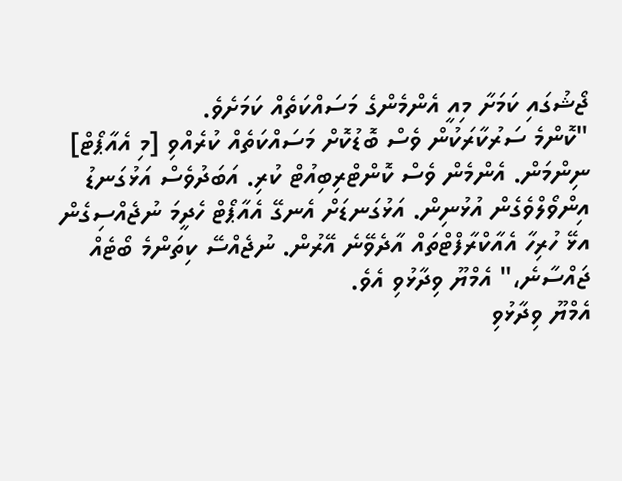ޖޯޝުގައި ކަމަށާ މިއީ އެންމެންގެ މަސައްކަތެއް ކަމަށެވެ.
"ކޮންމެ ސަރުކާރަކުން ވެސް ބޮޑުކޮށް މަސައްކަތެއް ކުރެއްވި [މި އެއާޕޯޓް] ނިންމަން. އެންމެން ވެސް ކޮންޓްރިބިއުޓް ކުރި. އަބަދުވެސް އަޅުގަނޑު އިންވޯލްވެގެން އުޅުނިން. އަޅުގަނޑަށް އެނގޭ އެއާޕޯޓް ހެދީމަ ނުޖެއްސިގެން އޅޭ ހުރިހާ އެއާކްރާފްޓްތައް އާދެވޭނެ އޭރުން. ނުޖެއްސޭ ކިތަންމެ ބޯޓެއް ޖައްސާނެ،" އެމްޔޫ ވިދާޅުވި އެވެ.
އެމްޔޫ ވިދާޅުވި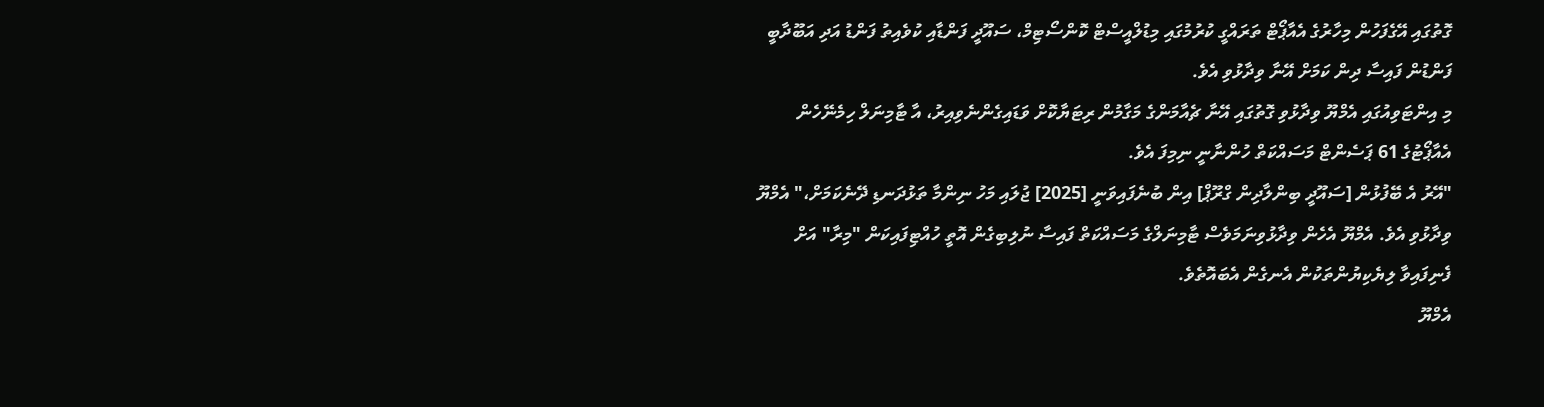ގޮތުގައި އޭގެފަހުން މިހާރުގެ އެއާޕޯޓް ތަރައްގީ ކުރުމުގައި މިޑުލްއީސްޓް ކޮންސޯޓިމް، ސައޫދީ ފަންޑާއި ކުވެއިތު ފަންޑު އަދި އަބޫދާބީ ފަންޑުން ފައިސާ ދިން ކަމަށް އޭނާ ވިދާޅުވި އެވެ.
މި އިންޓަވިއުގައި އެމްޔޫ ވިދާޅުވި ގޮތުގައި އޭނާ ޗެއާމަންގެ މަގާމުން ރިޓަޔާކޮށް ވަޑައިގެންނެވިއިރު، އާ ޓާމިނަލް ހިމެނޭހެން އެއާޕޯޓުގެ 61 ޕަސެންޓް މަސައްކަތް ހުންނާނީ ނިމިފަ އެވެ.
"އޭރު އެ ބޭފުޅުން [ސައޫދީ ބިންލާދިން ގްރޫޕް] އިން ބުނެފައިވަނީ [2025] ޖުލައި މަހު ނިންމާ ތަޅުދަނޑި ދޭނެކަމަށް،" އެމްޔޫ ވިދާޅުވި އެވެ. އެމްޔޫ އެހެން ވިދާޅުވިނަމަވެސް ޓާމިނަލްގެ މަސައްކަތް ފައިސާ ނުލިބިގެން އޮތީ ހުއްޓިފައިކަން "މިރާ" އަށް ފެނިފައިވާ ލިޔެކިޔުންތަކުން އެނގެން އެބައޮތެވެ.
އެމްޔޫ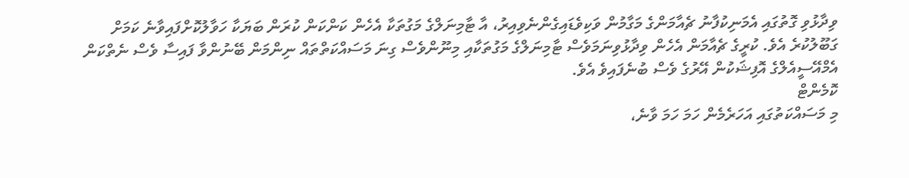ވިދާޅުވި ގޮތުގައި އެމަނިކުފާނު ޗެއާމަންގެ މަގާމުން ވަކިވެޑައިގެންނެވިއިރު، އާ ޓާމިނަލްގެ މަގުތަކާ އެހެން ކަންކަން ކުރަން ބަޔަކާ ހަވާލުކޮށްފައިވާނެ ކަމަށް ގަބޫލުކުރެ އެވެ. ކުރީގެ ޗެއާމަން އެހެން ވިދާޅުވިނަމަވެސް ޓާމިނަލްގެ މަގުތަކާއި މިނޫންވެސް ގިނަ މަސައްކަތްތައް ނިންމަން ބޭނުންވާ ފައިސާ ވެސް ނެތްކަން އެމްއޭސީއެލްގެ އޮފިޝަކުން އޭރުގެ ވެސް ބުނެފައިވެ އެވެ.
ކޮމެންޓް
މި މަސައްކަތުގައި އަހަރެމެން ހަމަ ހަމަ ވާނެ،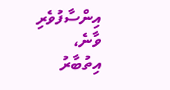އިންސާފުވެރި ވާނެ، އިތުބާރު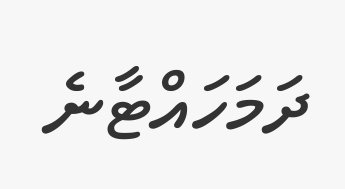ދަމަހައްޓާނެ